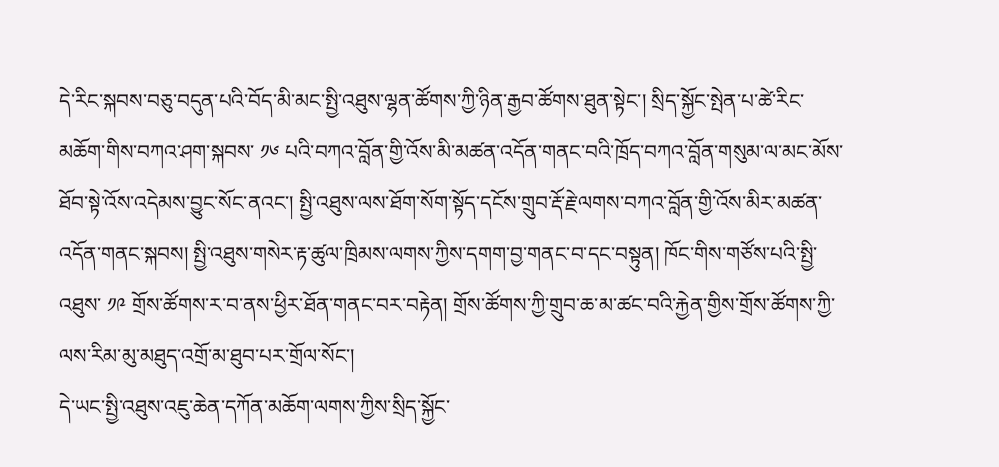དེ་རིང་སྐབས་བཅུ་བདུན་པའི་བོད་མི་མང་སྤྱི་འཐུས་ལྷན་ཚོགས་ཀྱི་ཉིན་རྒྱབ་ཚོགས་ཐུན་སྟེང་། སྲིད་སྐྱོང་སྤེན་པ་ཚེ་རིང་མཆོག་གིས་བཀའ་ཤག་སྐབས་ ༡༦ པའི་བཀའ་བློན་གྱི་འོས་མི་མཚན་འདོན་གནང་བའི་ཁྲོད་བཀའ་བློན་གསུམ་ལ་མང་མོས་ཐོབ་སྟེ་འོས་འདེམས་བྱུང་སོང་ནའང་། སྤྱི་འཐུས་ལས་ཐོག་སོག་སྟོད་དངོས་གྲུབ་རྡོ་རྗེ་ལགས་བཀའ་བློན་གྱི་འོས་མིར་མཚན་འདོན་གནང་སྐབས། སྤྱི་འཐུས་གསེར་རྟ་ཚུལ་ཁྲིམས་ལགས་ཀྱིས་དགག་བྱ་གནང་བ་དང་བསྟུན། ཁོང་གིས་གཙོས་པའི་སྤྱི་འཐུས་ ༡༩ གྲོས་ཚོགས་ར་བ་ནས་ཕྱིར་ཐོན་གནང་བར་བརྟེན། གྲོས་ཚོགས་ཀྱི་གྲུབ་ཆ་མ་ཚང་བའི་རྐྱེན་གྱིས་གྲོས་ཚོགས་ཀྱི་ལས་རིམ་མུ་མཐུད་འགྲོ་མ་ཐུབ་པར་གྲོལ་སོང་།
དེ་ཡང་སྤྱི་འཐུས་འཇུ་ཆེན་དཀོན་མཆོག་ལགས་ཀྱིས་སྲིད་སྐྱོང་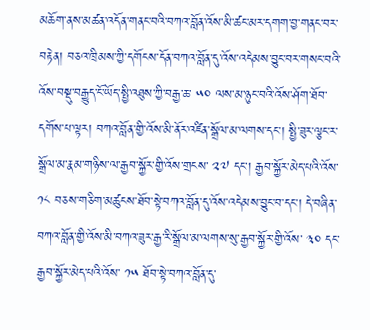མཆོག་ནས་མཚན་འདོན་གནང་བའི་བཀའ་བློན་འོས་མི་ཚང་མར་དགག་བྱ་གནང་བར་བརྟེན། བཅའ་ཁྲིམས་ཀྱི་དགོངས་དོན་བཀའ་བློན་དུ་འོས་འདེམས་བྱུང་བར་གསང་བའི་འོས་བསྡུ་བརྒྱུད་ངོ་ཡོད་སྤྱི་འཐུས་ཀྱི་བརྒྱ་ཆ་ ༥༠ ལས་མ་ཉུང་བའི་འོས་ཤོག་ཐོབ་དགོས་པ་ལྟར། བཀའ་བློན་གྱི་འོས་མི་ནོར་འཛིན་སྒྲོལ་མ་ལགས་དང་། སྤྱི་ཟུར་ལྕང་ར་སྒྲོལ་མ་རྣམ་གཉིས་ལ་རྒྱབ་སྐྱོར་གྱི་འོས་གྲངས་ ༢༧ དང་། རྒྱབ་སྐྱོར་མེད་པའི་འོས་ ༡༨ བཅས་གཅིག་མཚུངས་ཐོབ་སྟེ་བཀའ་བློན་དུ་འོས་འདེམས་བྱུང་བ་དང་། དེ་བཞིན་བཀའ་བློན་གྱི་འོས་མི་བཀའ་ཟུར་རྒྱ་རི་སྒྲོལ་མ་ལགས་སུ་རྒྱབ་སྐྱོར་གྱི་འོས་ ༣༠ དང་རྒྱབ་སྐྱོར་མེད་པའི་འོས་ ༡༥ ཐོབ་སྟེ་བཀའ་བློན་དུ་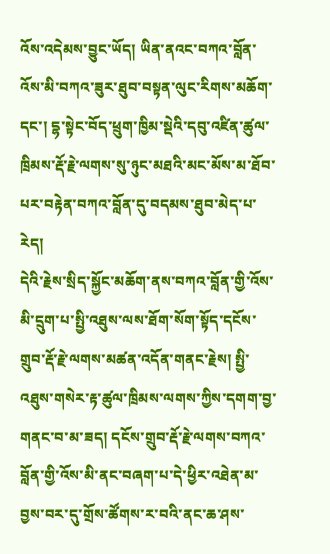འོས་འདེམས་བྱུང་ཡོད། ཡིན་ནའང་བཀའ་བློན་འོས་མི་བཀའ་ཟུར་ཐུབ་བསྟན་ལུང་རིགས་མཆོག་དང་། དྷ་སྟེང་བོད་ཕྲུག་ཁྱིམ་སྡེའི་དབུ་འཛིན་ཚུལ་ཁྲིམས་རྡོ་རྗེ་ལགས་སུ་ཉུང་མཐའི་མང་མོས་མ་ཐོབ་པར་བརྟེན་བཀའ་བློན་དུ་བདམས་ཐུབ་མེད་པ་རེད།
དེའི་རྗེས་སྲིད་སྐྱོང་མཆོག་ནས་བཀའ་བློན་གྱི་འོས་མི་དྲུག་པ་སྤྱི་འཐུས་ལས་ཐོག་སོག་སྟོད་དངོས་གྲུབ་རྡོ་རྗེ་ལགས་མཚན་འདོན་གནང་རྗེས། སྤྱི་འཐུས་གསེར་རྟ་ཚུལ་ཁྲིམས་ལགས་ཀྱིས་དགག་བྱ་གནང་བ་མ་ཟད། དངོས་གྲུབ་རྡོ་རྗེ་ལགས་བཀའ་བློན་གྱི་འོས་མི་ནང་བཞག་པ་དེ་ཕྱིར་འཐེན་མ་བྱས་བར་དུ་གྲོས་ཚོགས་ར་བའི་ནང་ཆ་ཤས་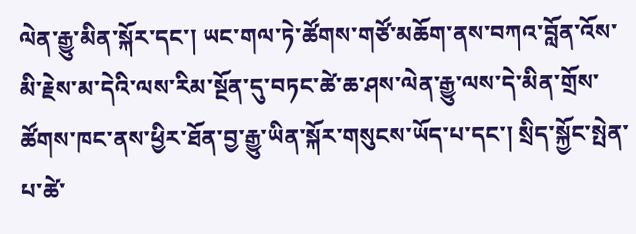ལེན་རྒྱུ་མིན་སྐོར་དང་། ཡང་གལ་ཏེ་ཚོགས་གཙོ་མཆོག་ནས་བཀའ་བློན་འོས་མི་རྗེས་མ་དེའི་ལས་རིམ་སྔོན་དུ་བཏང་ཚེ་ཆ་ཤས་ལེན་རྒྱུ་ལས་དེ་མིན་གྲོས་ཚོགས་ཁང་ནས་ཕྱིར་ཐོན་བྱ་རྒྱུ་ཡིན་སྐོར་གསུངས་ཡོད་པ་དང་། སྲིད་སྐྱོང་སྤེན་པ་ཚེ་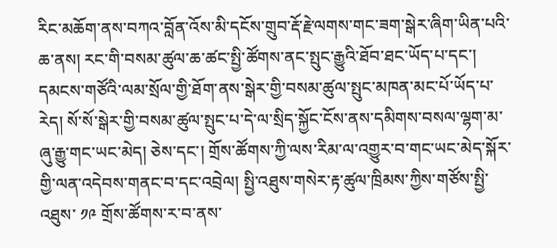རིང་མཆོག་ནས་བཀའ་བློན་འོས་མི་དངོས་གྲུབ་རྡོ་རྗེ་ལགས་གང་ཟག་སྒེར་ཞིག་ཡིན་པའི་ཆ་ནས། རང་གི་བསམ་ཚུལ་ཆ་ཚང་སྤྱི་ཚོགས་ནང་སྤུང་རྒྱུའི་ཐོབ་ཐང་ཡོད་པ་དང་། དམངས་གཙོའི་ལམ་སྲོལ་གྱི་ཐོག་ནས་སྒེར་གྱི་བསམ་ཚུལ་སྤུང་མཁན་མང་པོ་ཡོད་པ་རེད། སོ་སོ་སྒེར་གྱི་བསམ་ཚུལ་སྤུང་པ་དེ་ལ་སྲིད་སྐྱོང་ངོས་ནས་དམིགས་བསལ་ལྷག་མ་ཞུ་རྒྱུ་གང་ཡང་མེད། ཅེས་དང་། གྲོས་ཚོགས་ཀྱི་ལས་རིམ་ལ་འགྱུར་བ་གང་ཡང་མེད་སྐོར་གྱི་ལན་འདེབས་གནང་བ་དང་འབྲེལ། སྤྱི་འཐུས་གསེར་རྟ་ཚུལ་ཁྲིམས་ཀྱིས་གཙོས་སྤྱི་འཐུས་ ༡༩ གྲོས་ཚོགས་ར་བ་ནས་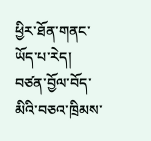ཕྱིར་ཐོན་གནང་ཡོད་པ་རེད།
བཙན་བྱོལ་བོད་མིའི་བཅའ་ཁྲིམས་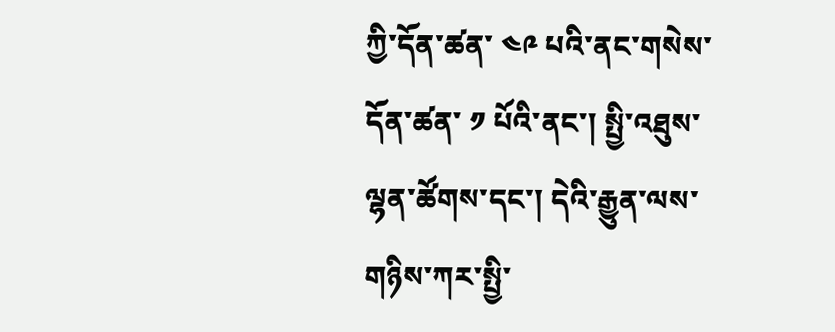ཀྱི་དོན་ཚན་ ༤༩ པའི་ནང་གསེས་དོན་ཚན་ ༡ པོའི་ནང་། སྤྱི་འཐུས་ལྷན་ཚོགས་དང་། དེའི་རྒྱུན་ལས་གཉིས་ཀར་སྤྱི་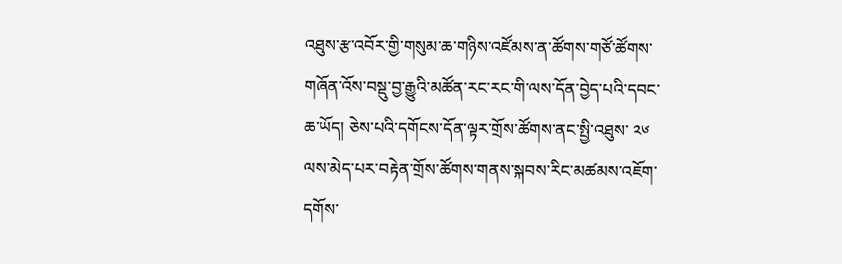འཐུས་རྩ་འབོར་གྱི་གསུམ་ཆ་གཉིས་འཛོམས་ན་ཚོགས་གཙོ་ཚོགས་གཞོན་འོས་བསྡུ་བྱ་རྒྱུའི་མཚོན་རང་རང་གི་ལས་དོན་བྱེད་པའི་དབང་ཆ་ཡོད། ཅེས་པའི་དགོངས་དོན་ལྟར་གྲོས་ཚོགས་ནང་སྤྱི་འཐུས་ ༢༦ ལས་མེད་པར་བརྟེན་གྲོས་ཚོགས་གནས་སྐབས་རིང་མཚམས་འཇོག་དགོས་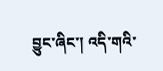བྱུང་ཞིང་། འདི་གའི་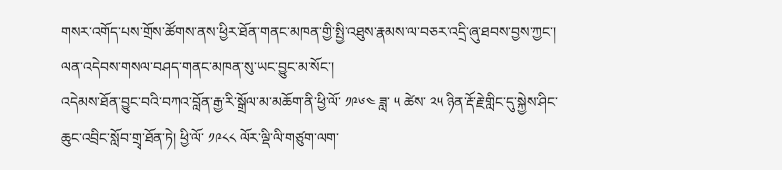གསར་འགོད་པས་གྲོས་ཚོགས་ནས་ཕྱིར་ཐོན་གནང་མཁན་གྱི་སྤྱི་འཐུས་རྣམས་ལ་བཅར་འདྲི་ཞུ་ཐབས་བྱས་ཀྱང་། ལན་འདེབས་གསལ་བཤད་གནང་མཁན་སུ་ཡང་བྱུང་མ་སོང་།
འདེམས་ཐོན་བྱུང་བའི་བཀའ་བློན་རྒྱ་རི་སྒྲོལ་མ་མཆོག་ནི་ཕྱི་ལོ་ ༡༩༦༤ ཟླ་ ༥ ཚེས་ ༢༥ ཉིན་རྡོ་རྗེ་གླིང་དུ་སྐྱེས་ཤིང་ཆུང་འབྲིང་སློབ་གྲྭ་ཐོན་ཏེ། ཕྱི་ལོ་ ༡༩༨༨ ལོར་ལྡི་ལི་གཙུག་ལག་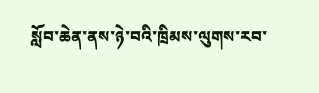སློབ་ཆེན་ནས་ཉེ་བའི་ཁྲིམས་ལུགས་རབ་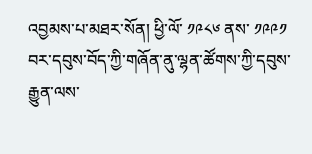འབྱམས་པ་མཐར་སོན། ཕྱི་ལོ་ ༡༩༨༦ ནས་ ༡༩༩༡ བར་དབུས་བོད་ཀྱི་གཞོན་ནུ་ལྷན་ཚོགས་ཀྱི་དབུས་རྒྱུན་ལས་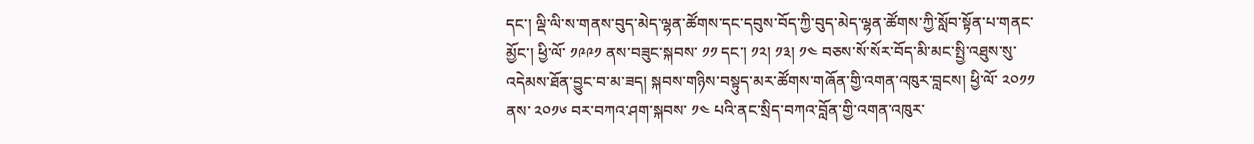དང་། ལྡི་ལི་ས་གནས་བུད་མེད་ལྷན་ཚོགས་དང་དབུས་བོད་ཀྱི་བུད་མེད་ལྷན་ཚོགས་ཀྱི་སློབ་སྟོན་པ་གནང་མྱོང་། ཕྱི་ལོ་ ༡༩༩༡ ནས་བཟུང་སྐབས་ ༡༡ དང་། ༡༢། ༡༣། ༡༤ བཅས་སོ་སོར་བོད་མི་མང་སྤྱི་འཐུས་སུ་འདེམས་ཐོན་བྱུང་བ་མ་ཟད། སྐབས་གཉིས་བསྟུད་མར་ཚོགས་གཞོན་གྱི་འགན་འཁུར་བླངས། ཕྱི་ལོ་ ༢༠༡༡ ནས་ ༢༠༡༦ བར་བཀའ་ཤག་སྐབས་ ༡༤ པའི་ནང་སྲིད་བཀའ་བློན་གྱི་འགན་འཁུར་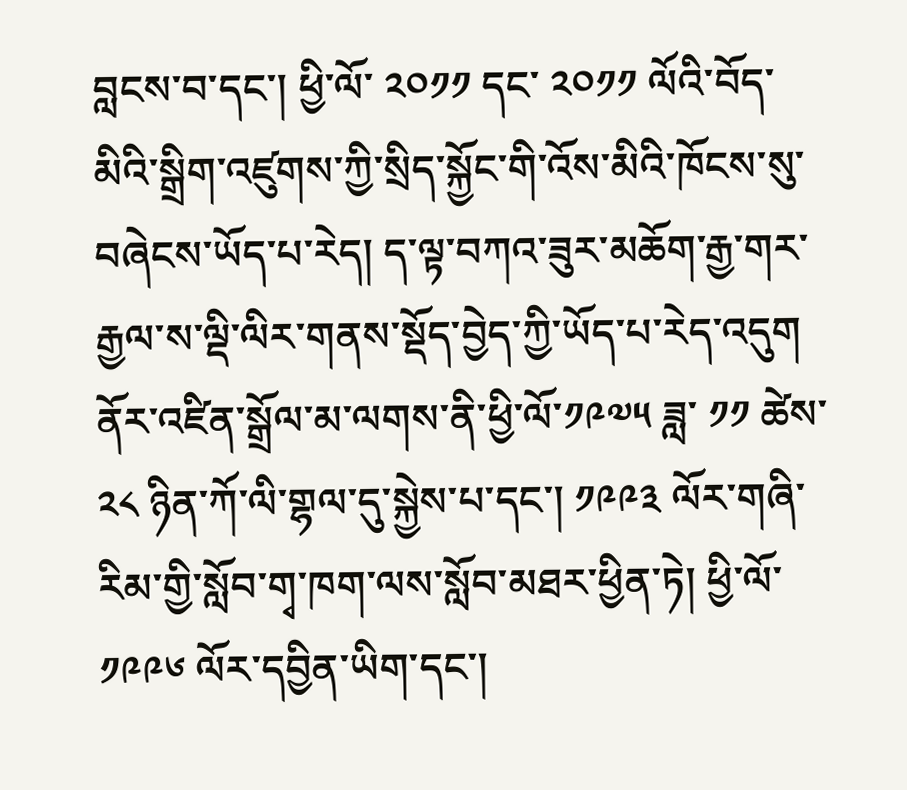བླངས་བ་དང་། ཕྱི་ལོ་ ༢༠༡༡ དང་ ༢༠༡༡ ལོའི་བོད་མིའི་སྒྲིག་འཛུགས་ཀྱི་སྲིད་སྐྱོང་གི་འོས་མིའི་ཁོངས་སུ་བཞེངས་ཡོད་པ་རེད། ད་ལྟ་བཀའ་ཟུར་མཆོག་རྒྱ་གར་རྒྱལ་ས་ལྡི་ལིར་གནས་སྡོད་བྱེད་ཀྱི་ཡོད་པ་རེད་འདུག
ནོར་འཛིན་སྒྲོལ་མ་ལགས་ནི་ཕྱི་ལོ་༡༩༧༥ ཟླ་ ༡༡ ཚེས་ ༢༨ ཉིན་ཀོ་ལི་གྷལ་དུ་སྐྱེས་པ་དང་། ༡༩༩༣ ལོར་གཞི་རིམ་གྱི་སློབ་གྭ་ཁག་ལས་སློབ་མཐར་ཕྱིན་ཏེ། ཕྱི་ལོ་ ༡༩༩༦ ལོར་དབྱིན་ཡིག་དང་།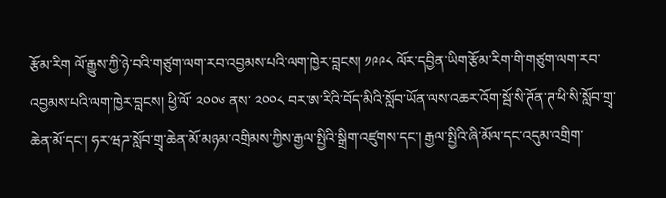རྩོམ་རིག ལོ་རྒྱུས་ཀྱི་ཉེ་བའི་གཙུག་ལག་རབ་འབྱམས་པའི་ལག་ཁྱེར་བླངས། ༡༩༩༨ ལོར་དབྱིན་ཡིག་རྩོམ་རིག་གི་གཙུག་ལག་རབ་འབྱམས་པའི་ལག་ཁྱེར་བླངས། ཕྱི་ལོ་ ༢༠༠༦ ནས་ ༢༠༠༨ བར་ཨ་རིའི་བོད་མིའི་སློབ་ཡོན་ལས་འཆར་འོག་སྦོ་སི་ཊོན་ཊ་ཕི་སི་སློབ་གྲྭ་ཆེན་མོ་དང་། ཧར་ཝཌ་སློབ་གྲྭ་ཆེན་མོ་མཉམ་འགྲིམས་ཀྱིས་རྒྱལ་སྤྱིའི་སྒྲིག་འཛུགས་དང་། རྒྱལ་སྤྱིའི་ཞི་མོལ་དང་འདུམ་འགྲིག་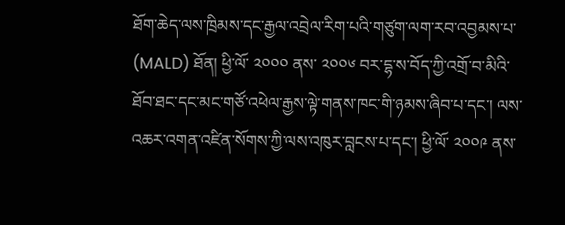ཐོག་ཆེད་ལས་ཁྲིམས་དང་རྒྱལ་འབྲེལ་རིག་པའི་གཙུག་ལག་རབ་འབྱམས་པ་ (MALD) ཐོན། ཕྱི་ལོ་ ༢༠༠༠ ནས་ ༢༠༠༦ བར་དྷ་ས་བོད་ཀྱི་འགྲོ་བ་མིའི་ཐོབ་ཐང་དང་མང་གཙོ་འཕེལ་རྒྱས་ལྟེ་གནས་ཁང་གི་ཉམས་ཞིབ་པ་དང་། ལས་འཆར་འགན་འཛིན་སོགས་ཀྱི་ལས་འཁུར་བླངས་པ་དང་། ཕྱི་ལོ་ ༢༠༠༩ ནས་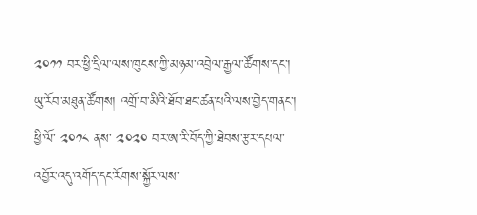༢༠༡༡ བར་ཕྱི་དྲིལ་ལས་ཁུངས་ཀྱི་མཉམ་འབྲེལ་རྒྱལ་ཚོགས་དང་། ཡུ་རོབ་མཐུན་ཚོགས། འགྲོ་བ་མིའི་ཐོབ་ཐང་ཚན་པའི་ལས་བྱེད་གནང་། ཕྱི་ལོ་ ༢༠༡༨ ནས་ ༢༠༢༠ བར་ཨ་རི་བོད་ཀྱི་ཐེབས་རྩར་དཔལ་འབྱོར་འདུ་འགོད་དང་རོགས་སྐྱོར་ལས་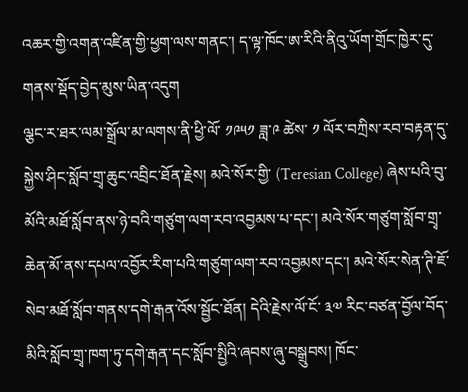འཆར་གྱི་འགན་འཛིན་གྱི་ཕྱག་ལས་གནང་། ད་ལྟ་ཁོང་ཨ་རིའི་ནིའུ་ཡོག་གྲོང་ཁྱེར་དུ་གནས་སྡོད་བྱེད་མུས་ཡིན་འདུག
ལྕང་ར་ཐར་ལམ་སྒྲོལ་མ་ལགས་ནི་ཕྱི་ལོ་ ༡༩༥༡ ཟླ་༩ ཚེས་ ༡ ལོར་བཀྲིས་རབ་བརྟན་དུ་སྐྱེས་ཤིང་སློབ་གྲྭ་ཆུང་འབྲིང་ཐོན་རྗེས། མའེ་སོར་གྱི་ (Teresian College) ཞེས་པའི་བུ་མོའི་མཐོ་སློབ་ནས་ཉེ་བའི་གཙུག་ལག་རབ་འབྱམས་པ་དང་། མའེ་སོར་གཙུག་སློབ་གྲྭ་ཆེན་མོ་ནས་དཔལ་འབྱོར་རིག་པའི་གཙུག་ལག་རབ་འབྱམས་དང་། མའེ་སོར་སེན་ཊི་ཇོ་སེབ་མཐོ་སློབ་གནས་དགེ་རྒན་འོས་སྦྱོང་ཐོན། དེའི་རྗེས་ལོ་ངོ་ ༣༧ རིང་བཙན་བྱོལ་བོད་མིའི་སློབ་གྲྭ་ཁག་ཏུ་དགེ་རྒན་དང་སློབ་སྤྱིའི་ཞབས་ཞུ་བསྒྲུབས། ཁོང་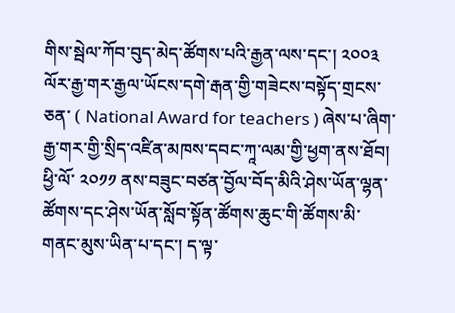གིས་སྦེལ་ཀོབ་བུད་མེད་ཚོགས་པའི་རྒྱན་ལས་དང་། ༢༠༠༣ ལོར་རྒྱ་གར་རྒྱལ་ཡོངས་དགེ་རྒན་གྱི་གཟེངས་བསྟོད་གྲངས་ཅན་ ( National Award for teachers ) ཞེས་པ་ཞིག་རྒྱ་གར་གྱི་སྲིད་འཛིན་མཁས་དབང་ཀཱ་ལམ་གྱི་ཕྱག་ནས་ཐོབ། ཕྱི་ལོ་ ༢༠༡༡ ནས་བཟུང་བཙན་བྱོལ་བོད་མིའི་ཤེས་ཡོན་ལྷན་ཚོགས་དང་ཤེས་ཡོན་སློབ་སྟོན་ཚོགས་ཆུང་གི་ཚོགས་མི་གནང་མུས་ཡིན་པ་དང་། ད་ལྟ་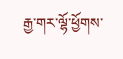རྒྱ་གར་ལྷོ་ཕྱོགས་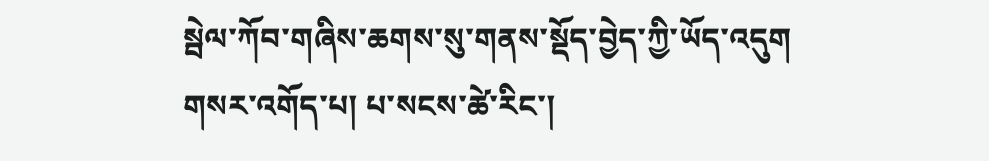སྦེལ་ཀོབ་གཞིས་ཆགས་སུ་གནས་སྡོད་བྱེད་ཀྱི་ཡོད་འདུག
གསར་འགོད་པ། པ་སངས་ཚེ་རིང་།